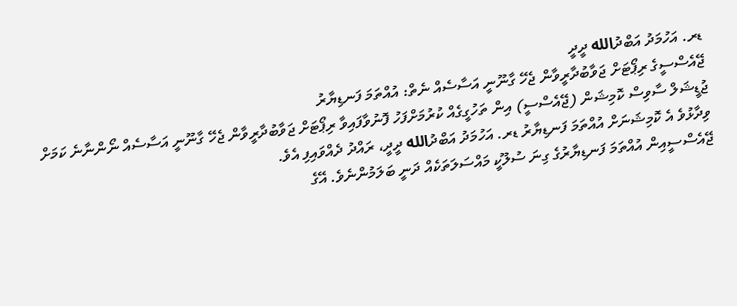ޑރ. އަހުމަދު އަބްދުالله ދީދީ
ޖޭއެސްސީގެ ރިޕޯޓަށް ޖަވާބުދާރީވާން ޖެހޭ ގާނޫނީ އަސާސެއް ނެތް: އުއްތަމަ ފަނޑިޔާރު
ޖުޑީޝަލް ސާވިސް ކޮމިޝަން (ޖޭއެސްސީ) އިން ތަހުގީގެއް ކުރުމަށްފަހު ފޮނުވާފައިވާ ރިޕޯޓަށް ޖަވާބުދާރީވާން ޖެހޭ ގާނޫނީ އަސާސެއް ނޯންނާނެ ކަމަށް ވިދާޅުވެ އެ ކޮމިޝަނަށް އުއްތަމަ ފަނޑިޔާރު ޑރ. އަހުމަދު އަބްދުالله ދީދީ، ރައްދު ދެއްވައިފި އެވެ.
ޖޭއެސްސީއިން އުއްތަމަ ފަނޑިޔާރުގެ ގިނަ ސުލޫކީ މައްސަލަތަކެއް ދަނީ ބަލަމުންނެވެ. އޭގެ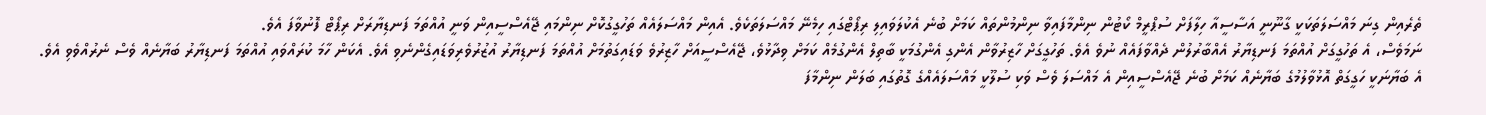ތެރެއިން ގިނަ މައްސަލަތަކަކީ ގާނޫނީ އަސާސީއާ ހިލާފަށް ސުޕްރީމް ކޯޓުން ނިންމާފައިވާ ނިންމުންތައް ކަމަށް ބުނެ އެކުލަވައިލި ރިޕޯޓްގައި ހިމެނޭ މައްސަލަތަކެވެ. އެއިން މައްސަލައެއް ތަހުގީގުކޮށް ނިންމައި ޖޭއެސްސީއިން ވަނީ އުއްތަމަ ފަނޑިޔާރަށް ރިޕޯޓް ފޮނުވާފަ އެވެ.
ނަމަވެސް، އެ ތަހުގީގަށް އުއްތަމަ ފަނޑިޔާރު އެއްބާރުލުން ދެއްވާފައެއް ނުވެ އެވެ. ތަހުގީގަށް ހާޒިރުވާން އެންގި އެންގުމަކީ ބާތިލް އެންގުމެއް ކަމަށް ވިދާޅުވެ، ޖޭއެސްސީއަށް ހާޒިރުވެ ވަޑައިގަތުމަށް އުއްތަމަ ފަނޑިޔާރު އުޒުރުވެރިވަޑައިގެންނެވި އެވެ. އެކަން ހާމަ ކުރައްވައި އުއްތަމަ ފަނޑިޔާރު ބަޔާނެއް ވެސް ނެރުއްވެވި އެވެ. އެ ބަޔާނަކީ ހަގީގަތް އޮޅުވާލުމުގެ ބަޔާނެއް ކަމަށް ބުނެ ޖޭއެސްސީއިން އެ މައްސަލަ ވެސް ވަކި ސުލޫކީ މައްސަލައެއްގެ ގޮތުގައި ބަލަން ނިންމާފަ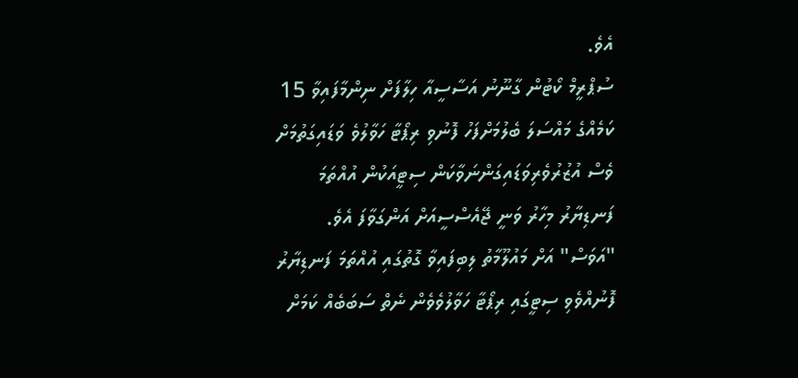އެވެ.
ސުޕްރީމް ކޯޓުން ގާނޫނު އަސާސީއާ ހިލާފަށް ނިންމާފައިވާ 15 ކަމެއްގެ މައްސަލަ ބެލުމަށްފަހު ފޮނުވި ރިޕޯޓާ ހަވާލުވެ ވަޑައިގަތުމަށް ވެސް އުޒުރުވެރިވަޑައިގަންނަވާކަން ސިޓީއަކުން އުއްތަމަ ފަނޑިޔާރު މިހާރު ވަނީ ޖޭއެސްސީއަށް އަންގަވާފަ އެވެ.
"އަވަސް" އަށް މައުލޫމާތު ލިބިފައިވާ ގޮތުގައި އުއްތަމަ ފަނޑިޔާރު ފޮނުއްވެވި ސިޓީގައި ރިޕޯޓާ ހަވާލުވެވެން ނެތް ސަބަބެއް ކަމަށް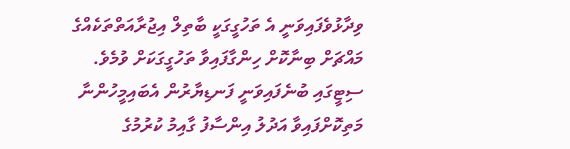ވިދާޅުވެފައިވަނީ އެ ތަހުގީގަކީ ބާތިލް އިޖުރާއަތްތަކެއްގެ މައްޗަށް ބިނާކޮށް ހިންގާފައިވާ ތަހުގީގަކަށް ވުމެވެ.
ސިޓީގައި ބުނެފައިވަނީ ފަނޑިޔާރުން އެބައިމީހުންނާ މަތިކޮށްފައިވާ އަދުލު އިންސާފު ގާއިމު ކުރުމުގެ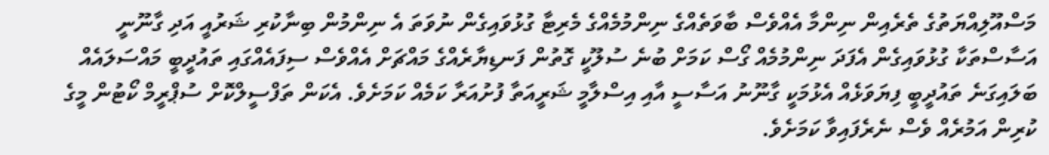މަސްއޫލިއްޔަތުގެ ތެރެއިން ނިންމާ އެއްވެސް ބާވަތެއްގެ ނިންމުމެއްގެ މެރިޓާ ގުޅުވައިގެން ނުވަތަ އެ ނިންމުން ބިނާކުރި ޝަރުއީ އަދި ގާނޫނީ އަސާސްތަކާ ގުޅުވައިގެން އެފަދަ ނިންމުމެއް ގޯސް ކަމަށް ބުނެ ސުލޫކީ ގޮތުން ފަނޑިޔާރެއްގެ މައްޗަށް އެއްވެސް ސިފައެއްގައި ތައުދީބީ މައްސަލައެއް ބަލައިގަނެ ތައުދީބީ ފިޔަވަޅެއް އެޅުމަކީ ގާނޫނު އަސާސީ އާއި އިސްލާމީ ޝަރީއަތާ ފުށުއަރާ ކަމެއް ކަމަށެވެ. އެކަން ތަފްސީލްކޮށް ސުޕްރީމް ކޯޓުން މީގެ ކުރިން އަމުރެއް ވެސް ނެރެފައިވާ ކަމަށެވެ.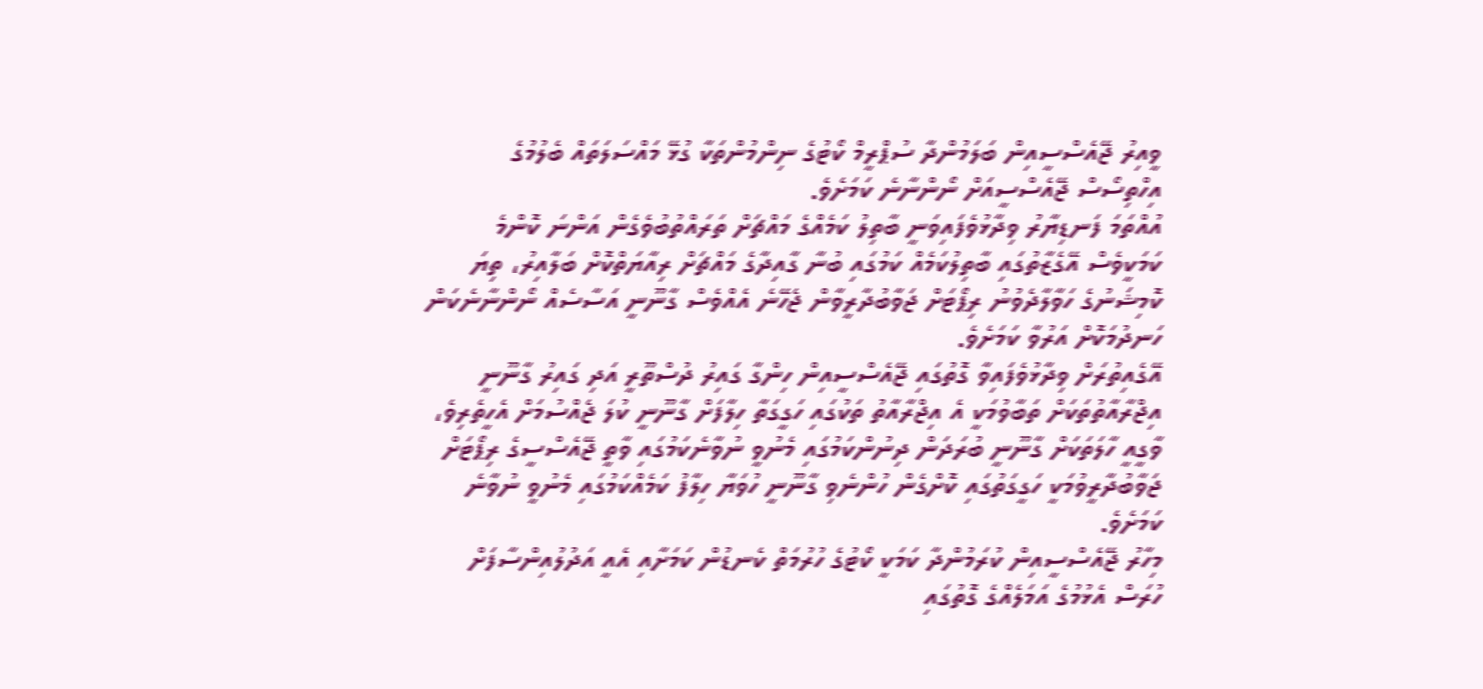ވީއިރު ޖޭއެސްސީއިން ބަލަމުންދާ ސުޕްރީމް ކޯޓުގެ ނިންމުންތަކާ ގުޅޭ މައްސަލަތައް ބެލުމުގެ އިހްތިސޯސް ޖޭއެސްސީއަށް ނޯންނާނެ ކަމަށެވެ.
އުއްތަމަ ފަނޑިޔާރު ވިދާޅުވެފައިވަނީ ބާތިލު ކަމެއްގެ މައްޗަށް ތަރައްތުބުވެގެން އަންނަ ކޮންމެ ކަމަކީވެސް އޭގެޒާތުގައި ބާތިލުކަމެއް ކަމުގައި ބުނާ ގާއިދާގެ މައްޗަށް ރިއާޔަތްކޮށް ބަލާއިރު، ތިޔަ ކޮމިޝަނުގެ ހަވާލާދެވުނު ރިޕޯޓަށް ޖަވާބުދާރީވާން ޖެހޭނެ އެއްވެސް ގާނޫނީ އަސާސެއް ނޯންނާނެކަން ހަނދުމަކޮށް އަރުވާ ކަމަށެވެ.
އޭގެއިތުރަށް ވިދާޅުވެފައިވާ ގޮތުގައި ޖޭއެސްސީއިން ހިންގާ ގައިރު ދުސްތޫރީ އަދި ގައިރު ގާނޫނީ އިޖްރާއާތުތަކަށް ތަބާވުމަކީ އެ އިޖްރާއާތު ތަކުގައި ހަގީގަތާ ހިލާފަށް ގާނޫނީ ކުލަ ޖެއްސުމަށް އެހީތެރިވެ، ވާގީއީ ހާލަތަކަށް ގާނޫނީ ބުރަދަން ދިނުންކަމުގައި މެނުވީ ނުވާނެކަމުގައި ވާތީ ޖޭއެސްސީގެ ރިޕޯޓަށް ޖަވާބުދާރީވުމަކީ ހަގީގަތުގައި ކޮށްގެން ހުންނެވި ގާނޫނީ ހުވަޔާ ހިލާފު ކަމެއްކަމުގައި މެނުވީ ނުވާނެ ކަމަށެވެ.
މިހާރު ޖޭއެސްސީއިން ކުރަމުންދާ ކަމަކީ ކޯޓުގެ ހުރުމަތް ކެނޑުން ކަމަށާއި އެއީ އަދުލުއިންސާފަށް ހުރަސް އެޅުމުގެ އަމަލެއްގެ ގޮތުގައި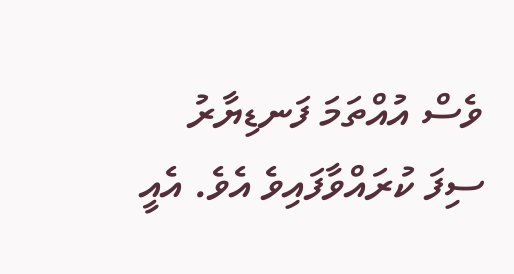ވެސް އުއްތަމަ ފަނޑިޔާރު ސިފަ ކުރައްވާފައިވެ އެވެ. އެއީ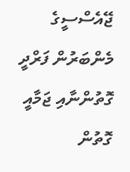ޖޭއެސްސީގެ މެންބަރުން ފަރްދީ ގޮތުންނާއި ޖަމާއީ ގޮތުން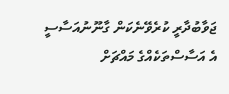ޖަވާބުދާރީ ކުރެވޭނެކަން ގާނޫނުއަސާސީ އެ އަސާސްތަކެއްގެ މައްޗަށް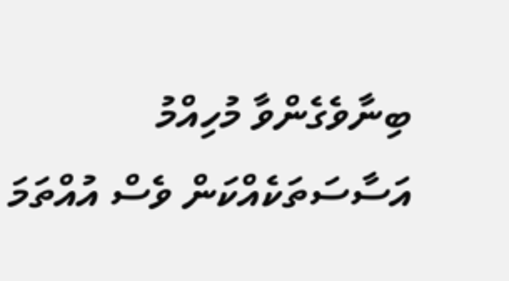ބިނާވެގެންވާ މުހިއްމު އަސާސަތަކެއްކަން ވެސް އުއްތަމަ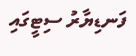ފަނޑިޔާރު ސިޓީގައި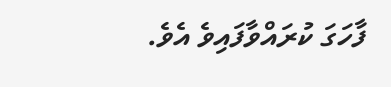ފާހަގަ ކުރައްވާފައިވެ އެވެ.